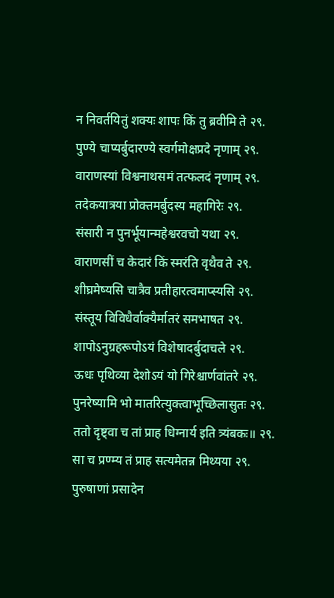न निवर्तयितुं शक्यः शापः किं तु ब्रवीमि ते २९.
पुण्ये चाप्यर्बुदारण्ये स्वर्गमोक्षप्रदे नृणाम् २९.
वाराणस्यां विश्वनाथसमं तत्फलदं नृणाम् २९.
तदेकयात्रया प्रोक्तमर्बुदस्य महागिरेः २९.
संसारी न पुनर्भूयान्महेश्वरवचो यथा २९.
वाराणसीं च केदारं किं स्मरंति वृथैव ते २९.
शीघ्रमेष्यसि चात्रैव प्रतीहारत्वमाप्स्यसि २९.
संस्तूय विविधैर्वाक्यैर्मातरं समभाषत २९.
शापोऽनुग्रहरूपोऽयं विशेषादर्बुदाचले २९.
ऊधः पृथिव्या देशोऽयं यो गिरेश्चार्णवांतरे २९.
पुनरेष्यामि भो मातरित्युक्त्वाभूच्छिलासुतः २९.
ततो दृष्ट्वा च तां प्राह धिग्नार्य इति त्र्यंबकः॥ २९.
सा च प्रण्म्य तं प्राह सत्यमेतन्न मिथ्यया २९.
पुरुषाणां प्रसादेन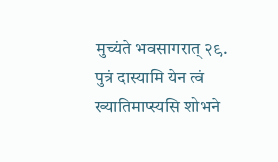मुच्यंते भवसागरात् २९.
पुत्रं दास्यामि येन त्वं ख्यातिमाप्स्यसि शोभने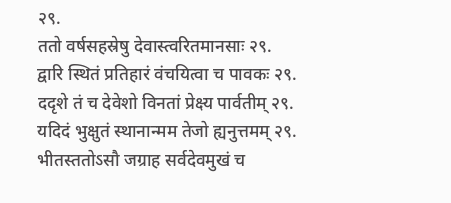२९.
ततो वर्षसहस्रेषु देवास्त्वरितमानसाः २९.
द्वारि स्थितं प्रतिहारं वंचयित्वा च पावकः २९.
ददृशे तं च देवेशो विनतां प्रेक्ष्य पार्वतीम् २९.
यदिदं भुक्षुतं स्थानान्मम तेजो ह्यनुत्तमम् २९.
भीतस्ततोऽसौ जग्राह सर्वदेवमुखं च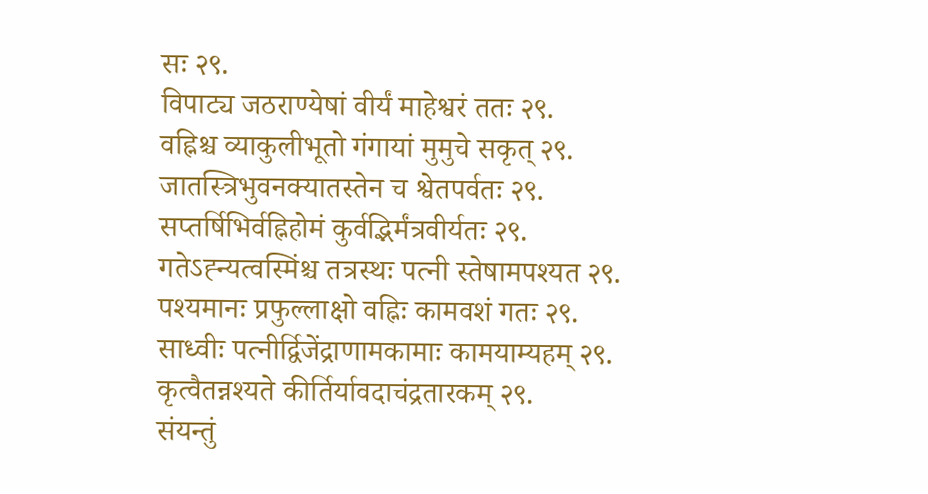सः २९.
विपाट्य जठराण्येषां वीर्यं माहेश्वरं ततः २९.
वह्निश्च व्याकुलीभूतो गंगायां मुमुचे सकृत् २९.
जातस्त्रिभुवनक्यातस्तेन च श्वेतपर्वतः २९.
सप्तर्षिभिर्वह्निहोमं कुर्वद्भिर्मंत्रवीर्यतः २९.
गतेऽह्न्यत्वस्मिंश्च तत्रस्थः पत्नी स्तेषामपश्यत २९.
पश्यमानः प्रफुल्लाक्षो वह्निः कामवशं गतः २९.
साध्वीः पत्नीर्द्विजेंद्राणामकामाः कामयाम्यहम् २९.
कृत्वैतन्नश्यते कीर्तिर्यावदाचंद्रतारकम् २९.
संयन्तुं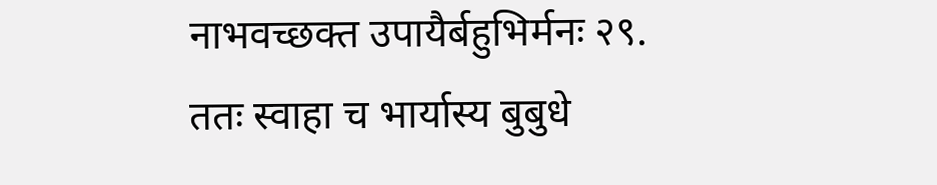नाभवच्छक्त उपायैर्बहुभिर्मनः २९.
ततः स्वाहा च भार्यास्य बुबुधे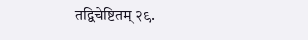तद्विचेष्टितम् २९.